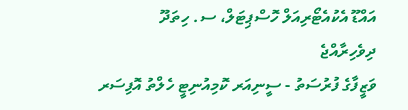އައްޑޫ އެކުއެޓޯރިއަލް ހޮސްޕިޓަލް، ސ. ހިތަދޫ
ދިވެހިރާއްޖެ
ވަޒީފާގެ ފުރުސަތު - ސީނިއަރ ކޮމިއުނިޓީ ހެލްތު އޮފިސަރ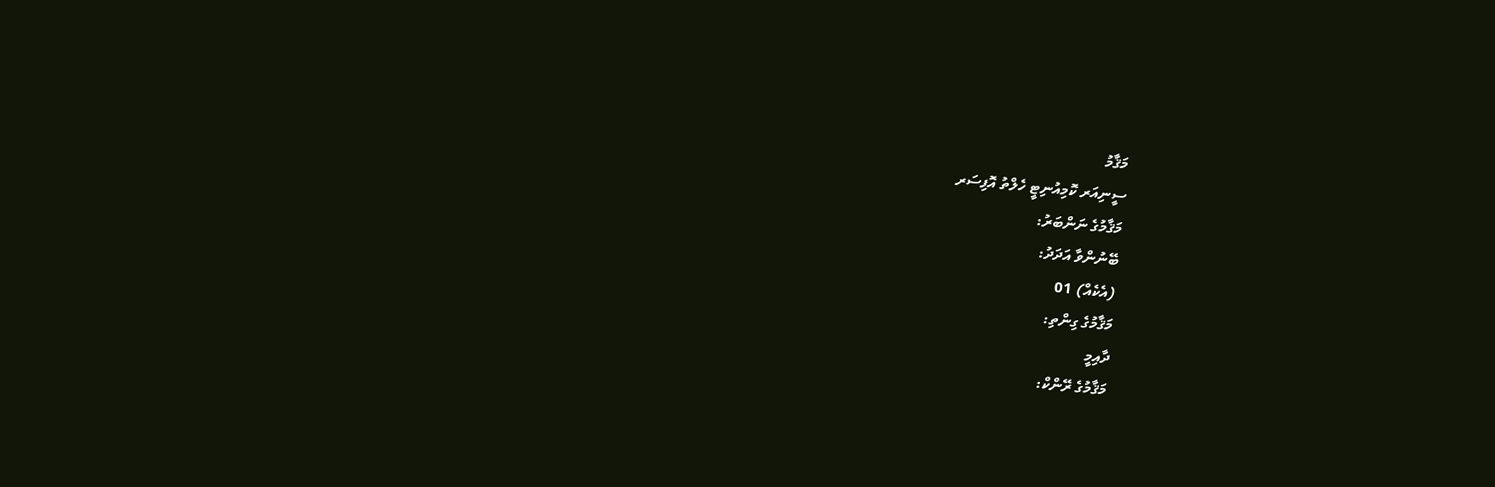މަޤާމު
ސީނިއަރ ކޮމިއުނިޓީ ހެލްތު އޮފިސަރ
މަޤާމުގެ ނަންބަރު:
ބޭނުންވާ އަދަދު:
(އެކެއް) 01
މަޤާމުގެ ގިންތި:
ދާއިމީ
މަޤާމުގެ ރޭންކް: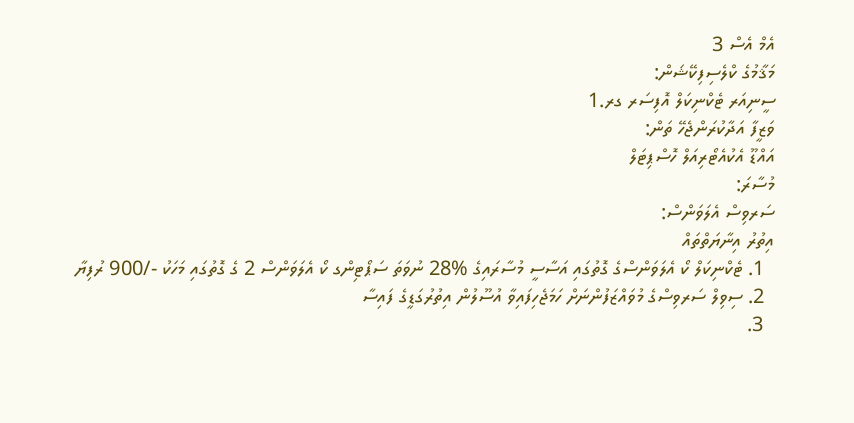އެމް އެސް 3
މަޤާމުގެ ކްލެސިފިކޭޝަން:
ސީނިއަރ ޓެކްނިކަލް އޮފިސަރ ގރ.1
ވަޒީފާ އަދާކުރަންޖެހޭ ތަން:
އައްޑޫ އެކުއެޓޯރިއަލް ހޮސްޕިޓަލް
މުސާރަ:
ސަރވިސް އެލަވަންސް:
އިތުރު އިނާޔަތްތައް
  1. ޓެކްނިކަލް ކޯ އެލަވަންސްގެ ގޮތުގައި އަސާސީ މުސާރައިގެ %28 ނުވަތަ ސަޕޯޓިންގ ކޯ އެލަވަންސް 2 ގެ ގޮތުގައި މަހަކު -/900 ރުފިޔާ
  2. ސިވިލް ސަރވިސްގެ މުވައްޒަފުންނަށް ހަމަޖެހިފައިވާ އުސޫލުން އިތުރުގަޑީގެ ފައިސާ
  3.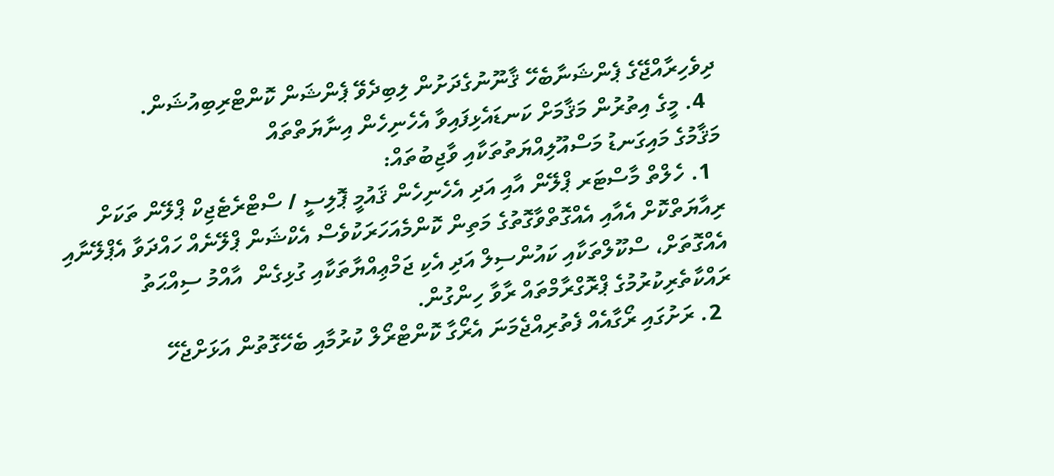ދިވެހިރާއްޖޭގެ ޕެންޝަނާބެހޭ ޤާނޫނުގެދަށުން ލިބިދެވޭ ޕެންޝަން ކޮންޓްރިބިއުޝަން.
  4. މީގެ އިތުރުން މަޤާމަށް ކަނޑައެޅިފައިވާ އެހެނިހެން އިނާޔަތްތައް
މަޤާމުގެ މައިގަނޑު މަސްއޫލިއްޔަތުތަކާއި ވާޖިބުތައް:
  1. ހެލްތް މާސްޓަރ ޕްލޭން އާއި އަދި އެހެނިހެން ޤައުމީ ޕޮލިސީ / ސްޓްރެޓެޖިކް ޕްލޭން ތަކަށް ރިއާޔަތްކޮށް އެއާއި އެއްގޮތްވާގޮތުގެ މަތިން ކޮންމެއަހަރަކުވެސް އެކްޝަން ޕްލޭނެއް ހައްދަވާ އެޕްލޭނާއި އެއްގޮތަށް، ސްކޫލްތަކާއި ކައުންސިލް އަދި އެކި ޖަމްޢިއްޔާތަކާއި ގުޅިގެން  އާއްމު ސިއްޙަތު ރައްކާތެރިކުރުމުގެ ޕްރޮގްރާމްތައް ރާވާ ހިންގުން.
  2. ރަށުގައި ރޯގާއެއް ފެތުރިއްޖެމަނަ އެރޯގާ ކޮންޓްރޯލް ކުރުމާއި ބެހޭގޮތުން އަޅަށްޖެހޭ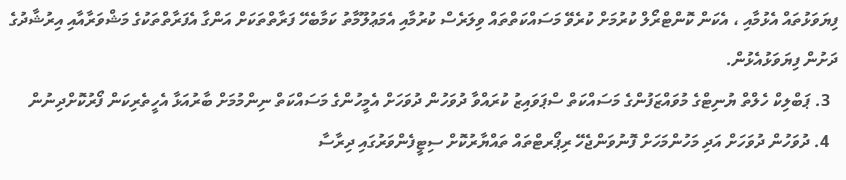ފިޔަވަޅުތައް އެޅުމާއި ، އެކަން ކޮންޓްރޯލް ކުރުމަށް ކުރެވޭ މަސައްކަތްތައް ވިލަރެސް ކުރުމާއި އެމަޢުލޫމާތު ކަމާބެހޭ ފަރާތްތަކަށް އަންގާ އެފަރާތްތަކުގެ މަޝްވަރާއާއި އިރުޝާދުގެ ދަށުން ފިޔަވަޅުއެޅުން.
  3. ޕަބްލިކް ހެލްތް ޔުނިޓްގެ މުވައްޒަފުންގެ މަސައްކަތް ސްޕަވައިޒު ކުރައްވާ ދުވަހުން ދުވަހަށް އެމީހުންގެ މަސައްކަތް ނިންމުމަށް ބާރުއަޅާ އެހީތެރިކަން ފޯރުކޮށްދިނުން
  4. ދުވަހުން ދުވަހަށް އަދި މަހުންމަހަށް ފޮނުވަންޖެހޭ ރިޕޯރޓްތައް ތައްޔާރުކޮށް ސިޓީފެންވަރުގައި ދިރާސާ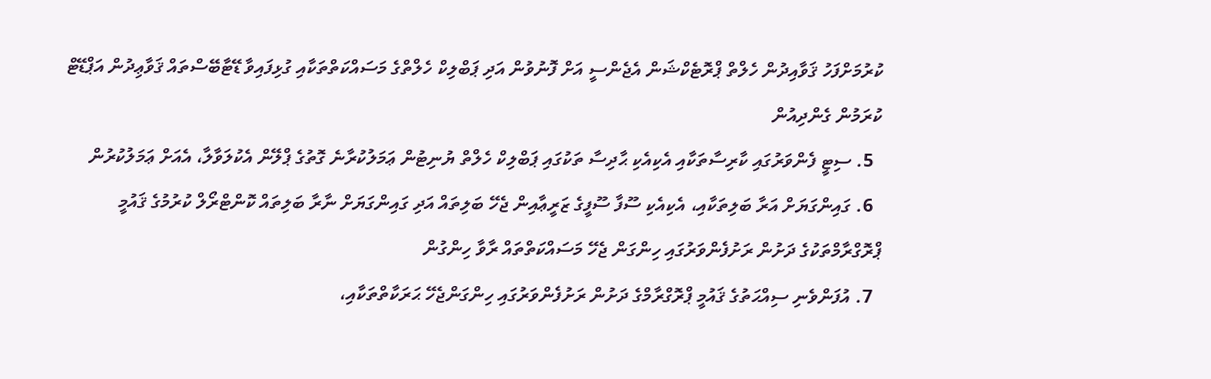ކުރުމަށްފަހު ޤަވާއިދުން ހެލްތް ޕްރޮޓެކްޝަން އެޖެންސީ އަށް ފޮނުވުން އަދި ޕަބްލިކް ހެލްތްގެ މަސައްކަތްތަކާއި ގުޅިފައިވާ ޑޭޓާބޭސްތައް ޤަވާޢިދުން އަޕްޑޭޓް ކުރަމުން ގެންދިއުން
  5. ސިޓީ ފެންވަރުގައި ކާރިސާތަކާއި އެކިއެކި ޙާދިސާ ތަކުގައި ޕަބްލިކް ހެލްތް ޔުނިޓުން ޢަމަލުކުރާނެ ގޮތުގެ ޕްލޭން އެކުލަވާލާ، އެއަށް ޢަމަލުކުރުން
  6. ގައިންގަޔަށް އަރާ ބަލިތަކާއި، އެކިއެކި ސޫފާ ސޫފީގެ ޒަރީޢާއިން ޖެހޭ ބަލިތައް އަދި ގައިންގަޔަށް ނާރާ ބަލިތައް ކޮންޓްރޯލް ކުރުމުގެ ޤައުމީ ޕްރޮގްރާމްތަކުގެ ދަށުން ރަށުފެންވަރުގައި ހިންގަން ޖެހޭ މަސައްކަތްތައް ރާވާ ހިންގުން
  7. އުފަންވެނި ސިއްޙަތުގެ ޤައުމީ ޕްރޮގްރާމްގެ ދަށުން ރަށުފެންވަރުގައި ހިންގަންޖެހޭ ޙަރަކާތްތަކާއި،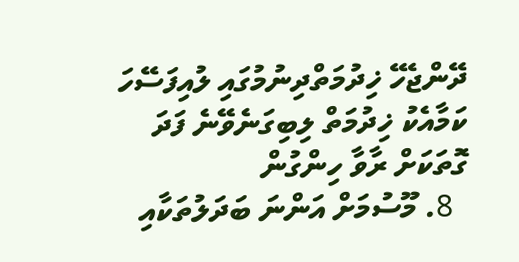ދޭންޖެހޭ ޚިދުމަތްދިނުމުގައި ލުއިފަސޭހަ ކަމާއެކު ޚިދުމަތް ލިބިގަނެވޭނެ ފަދަ ގޮތަކަށް ރާވާ ހިންގުން
  8. މޫސުމަށް އަންނަ ބަދަލުތަކާއި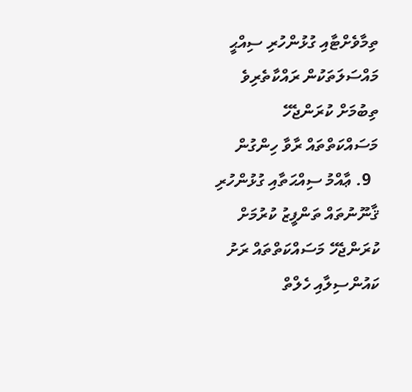ތިމާވެށްޓާއި ގުޅުންހުރި ސިއްޙީ މައްސަލަތަކުން ރައްކާތެރިވެ ތިބުމަށް ކުރަންޖެހޭ މަސައްކަތްތައް ރާވާ ހިންގުން
  9. ޢާއްމު ސިއްޙަތާއި ގުޅުންހުރި ޤާނޫނުތައް ތަންފީޒު ކުރުމަށް ކުރަންޖެހޭ މަސައްކަތްތައް ރަށު ކައުންސިލާއި ހެލްތް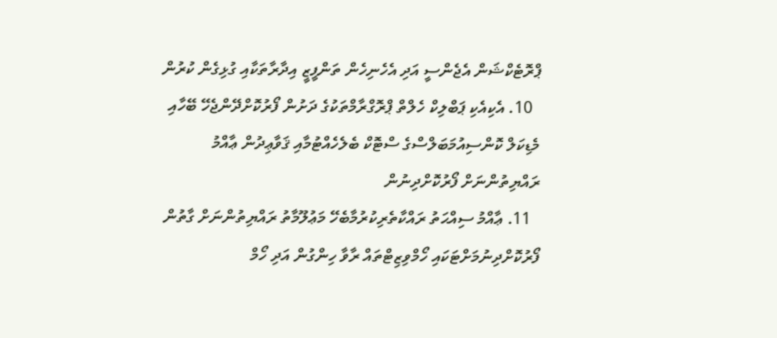ޕްރޮޓެކްޝަން އެޖެންސީ އަދި އެހެނިހެން ތަންފީޒީ އިދާރާތަކާއި ގުޅިގެން ކުރުން
  10. އެކިއެކި ޕަބްލިކް ހެލްތް ޕްރޮގްރާމްތަކުގެ ދަށުން ފޯރުކޮށްދޭންޖެހޭ ބޭހާއި މެޑިކަލް ކޮންސިއުމަބަލްސްގެ ސްޓޮކް ބެލެހެއްޓުމާއި ޤަވާޢިދުން ޢާއްމު ރައްޔިތުންނަށް ފޯރުކޮށްދިނުން
  11. ޢާއްމު ސިއްޙަތު ރައްކާތެރިކުރުމާބެހޭ މަޢުލޫމާތު ރައްޔިތުންނަށް ގާތުން ފޯރުކޮށްދިނުމަށްޓަކައި ހޯމްވިޒިޓްތައް ރާވާ ހިންގުން އަދި ހޯމް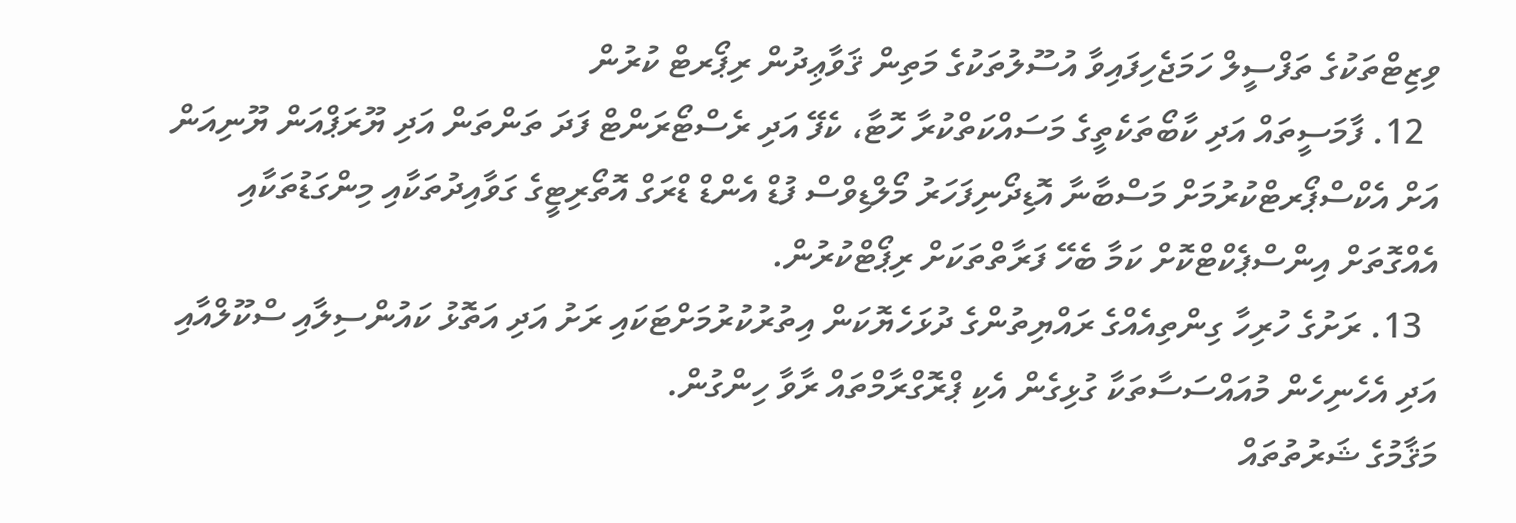ވިޒިޓްތަކުގެ ތަފްސީލް ހަމަޖެހިފައިވާ އުސޫލުތަކުގެ މަތިން ޤަވާޢިދުން ރިޕޯރޓް ކުރުން
  12. ފާމަސީތައް އަދި ކާބޯތަކެތީގެ މަސައްކަތްކުރާ ހޮޓާ، ކެފޭ އަދި ރެސްޓޯރަންޓް ފަދަ ތަންތަން އަދި ޔޫރަޕްއަން ޔޫނިއަން އަށް އެކްސްޕޯރޓްކުރުމަށް މަސްބާނާ އޮޑިދޯނިފަހަރު މޯލްޑިވްސް ފުޑް އެންޑް ޑްރަގް އޮތޯރިޓީގެ ގަވާއިދުތަކާއި މިންގަޑުތަކާއި އެއްގޮތަށް އިންސްޕެކްޓްކޮށް ކަމާ ބެހޭ ފަރާތްތަކަށް ރިޕޯޓްކުރުން.
  13. ރަށުގެ ހުރިހާ ގިންތިއެއްގެ ރައްޔިތުންގެ ދުޅަހެޔޮކަން އިތުރުކުރުމަށްޓަކައި ރަށު އަދި އަތޮޅު ކައުންސިލާއި ސްކޫލްއާއި އަދި އެހެނިހެން މުއައްސަސާތަކާ ގުޅިގެން އެކި ޕްރޮގްރާމްތައް ރާވާ ހިންގުން.
މަޤާމުގެ ޝަރުތުތައް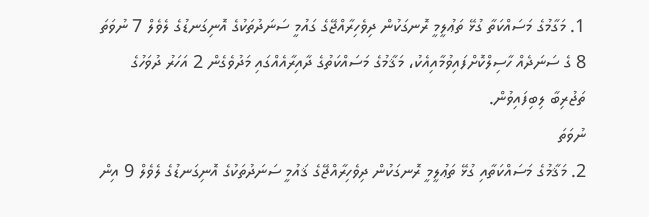1. މަގާމުގެ މަސައްކަތާ ގުޅޭ ތަޢުލީމީ ރޮނގަކުން ދިވެހިރާއްޖޭގެ ގައުމީ ސަނަދުތަކުގެ އޮނިގަނޑުގެ ލެވެލް 7 ނުވަތަ 8 ގެ ސަނަދެއް ހާސިލްކޮށްފައިވުމާއިއެކު، މަޤާމުގެ މަސައްކަތުގެ ދާއިރާއެއްގައި މަދުވެގެން 2 އަހަރު ދުވަހުގެ ތަޖުރިބާ ލިބިފައިވުން.
ނުވަތަ
2. މަޤާމުގެ މަސައްކަތާއި ގުޅޭ ތަޢުލީމީ ރޮނގަކުން ދިވެހިރާއްޖޭގެ ޤައުމީ ސަނަދުތަކުގެ އޮނިގަނޑުގެ ލެވެލް 9 އިން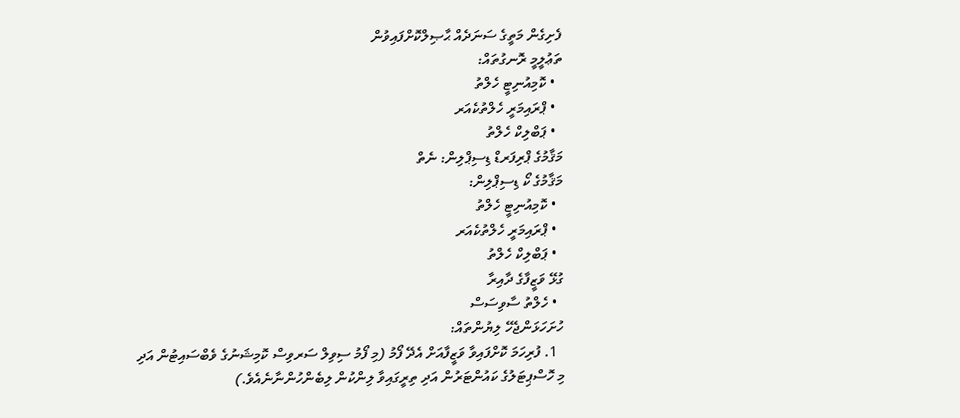ފެށިގެން މަތީގެ ސަނަދެއް ޙާޞިލްކޮށްފައިވުން
ތަޢުލީމީ ރޮނގުތައް:
  • ކޮމިއުނިޓީ ހެލްތު
  • ޕްރައިމަރީ ހެލްތުކެއަރ
  • ޕަބްލިކް ހެލްތު
މަޤާމުގެ ޕްރިފަރޑް ޑިސިޕްލިން: ނެތް
މަޤާމުގެ ކޯ ޑިސިޕްލިން:
  • ކޮމިއުނިޓީ ހެލްތު
  • ޕްރައިމަރީ ހެލްތުކެއަރ
  • ޕަބްލިކް ހެލްތު
ގުޅޭ ވަޒީފާގެ ދާއިރާ
  • ހެލްތު ސާވިސަސް
ހުށަހަޅަންޖެހޭ ލިޔުންތައް:
  1. ފުރިހަމަ ކޮށްފައިވާ ވަޒީފާއަށް އެދޭ ފޯމު (މި ފޯމު ސިވިލް ސަރވިސް ކޮމިޝަނުގެ ވެބްސައިޓުން އަދި މި ހޮސްޕިޓަލުގެ ކައުންޓަރުން އަދި ތިރީގައިވާ ލިންކުން ލިބެންހުންނާނެއެވެ.)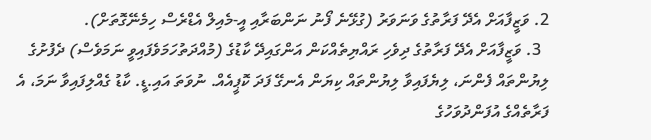2. ވަޒީފާއަށް އެދޭ ފަރާތުގެ ވަނަވަރު (ގުޅޭނެ ފޯނު ނަންބަރާއި އީ-މެއިލް އެޑްރެސް ހިމެނޭގޮތަށް).
  3. ވަޒީފާއަށް އެދޭ ފަރާތުގެ ދިވެހި ރައްޔިތެއްކަން އަންގައިދޭ ކާޑުގެ (މުއްދަތުހަމަވެފައިވީ ނަމަވެސް) ދެފުށުގެ ލިޔުންތައް ފެންނަ، ލިޔެފައިވާ ލިޔުންތައް ކިޔަން އެނގޭ ފަދަ ކޮޕީއެއް. ނުވަތަ އައި.ޑީ. ކާޑު ގެއްލިފައިވާ ނަމަ، އެ ފަރާތެއްގެ އުފަންދުވަހުގެ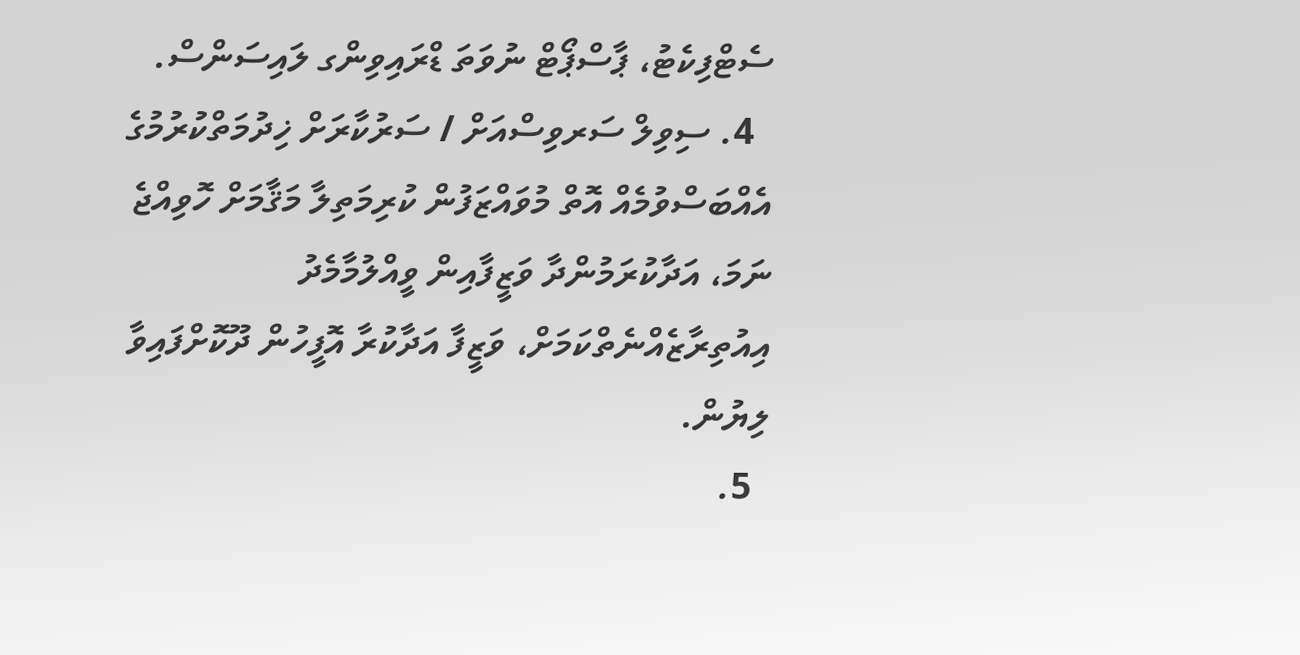ސެޓްފިކެޓު، ޕާސްޕޯޓް ނުވަތަ ޑްރައިވިންގ ލައިސަންސް.
  4. ސިވިލް ސަރވިސްއަށް / ސަރުކާރަށް ޚިދުމަތްކުރުމުގެ އެއްބަސްވުމެއް އޮތް މުވައްޒަފުން ކުރިމަތިލާ މަޤާމަށް ހޮވިއްޖެ ނަމަ، އަދާކުރަމުންދާ ވަޒީފާއިން ވީއްލުމާމެދު އިއުތިރާޒެއްނެތްކަމަށް، ވަޒީފާ އަދާކުރާ އޮފީހުން ދޫކޮށްފައިވާ ލިޔުން.
  5.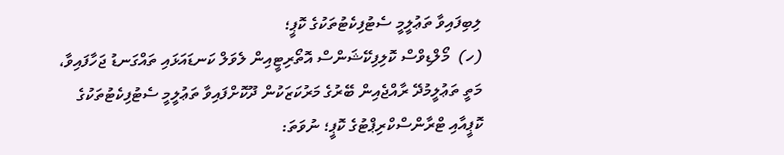ލިބިފައިވާ ތަޢުލީމީ ސެޓުފިކެޓުތަކުގެ ކޮޕީ؛
(ހ)  މޯލްޑިވްސް ކޮލިފިކޭޝަންސް އޮތޯރިޓީއިން ލެވަލް ކަނޑައަޅައި ތައްގަނޑު ޖަހާފައިވާ، މަތީ ތަޢުލީމުދޭ ރާއްޖެއިން ބޭރުގެ މަރުކަޒަކުން ދޫކޮށްފައިވާ ތަޢުލީމީ ސެޓުފިކެޓުތަކުގެ ކޮޕީއާއި ޓްރާންސްކްރިޕްޓުގެ ކޮޕީ؛ ނުވަތަ: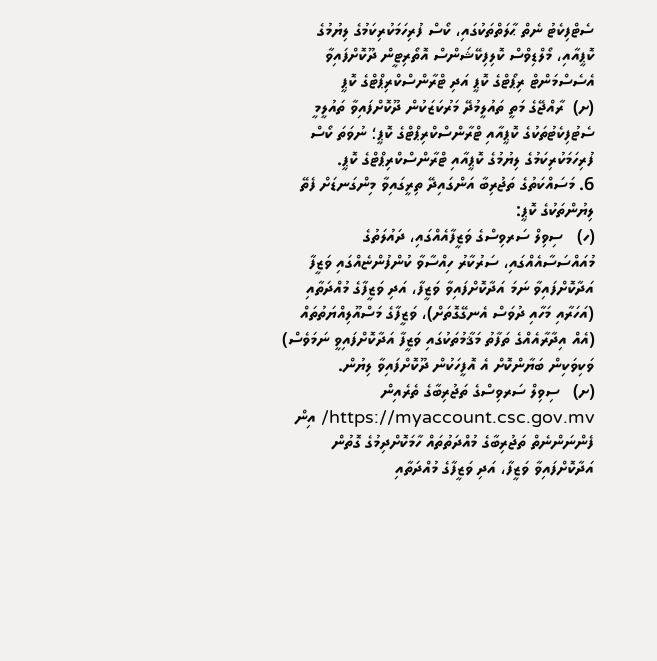ސެޓްފިކެޓު ނެތް ޙާލަތްތަކުގައި، ކޯސް ފުރިހަމަކުރިކަމުގެ ލިޔުމުގެ ކޮޕީއާއި، މޯލްޑިވްސް ކޮލިފިކޭޝަންސް އޮތޯރިޓީން ދޫކޮށްފައިވާ އެސެސްމަންޓް ރިޕޯޓްގެ ކޮޕީ އަދި ޓްރާންސްކްރިޕްޓްގެ ކޮޕީ
(ށ)  ރާއްޖޭގެ މަތީ ތައުލީމުދޭ މަރުކަޒަކުން ދޫކޮށްފައިވާ ތައުލީމީ ސެޓުފިކެޓުތަކުގެ ކޮޕީއާއި ޓްރާންސްކްރިޕްޓްގެ ކޮޕީ؛ ނުވަތަ ކޯސް ފުރިހަމަކުރިކަމުގެ ލިޔުމުގެ ކޮޕީއާއި ޓްރާންސްކްރިޕްޓްގެ ކޮޕީ.
6. މަސައްކަތުގެ ތަޖުރިބާ އަންގައިދޭ ތިރީގައިވާ މިންގަނޑަށް ފެތޭ ލިޔުންތަކުގެ ކޮޕީ:
(ހ)   ސިވިލް ސަރވިސްގެ ވަޒީފާއެއްގައި، ދައުލަތުގެ މުއައްސަސާއެއްގައި، ސަރުކާރު ހިއްސާވާ ކުންފުންޏެއްގައި ވަޒީފާ އަދާކޮށްފައިވާ ނަމަ އަދާކޮށްފައިވާ ވަޒީފާ، އަދި ވަޒީފާގެ މުއްދަތާއި (އަހަރާއި މަހާއި ދުވަސް އެނގޭގޮތަށް)، ވަޒީފާގެ މަސްއޫލިއްޔަތުތައް (އެއް އިދާރާއެއްގެ ތަފާތު މަޤާމުތަކުގައި ވަޒީފާ އަދާކޮށްފައިވީ ނަމަވެސް) ވަކިވަކިން ބަޔާންކޮށް އެ އޮފީހަކުން ދޫކޮށްފައިވާ ލިޔުން.
(ށ)   ސިވިލް ސަރވިސްގެ ތަޖުރިބާގެ ތެރެއިން https://myaccount.csc.gov.mv/ އިން ފެންނަންނެތް ތަޖުރިބާގެ މުއްދަތުތައް ހާމަކޮށްދިމުގެ ގޮތުން އަދާކޮށްފައިވާ ވަޒީފާ، އަދި ވަޒީފާގެ މުއްދަތާއި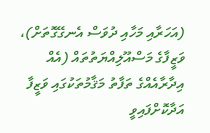(އަހަރާއި މަހާއި ދުވަސް އެނގޭގޮތަށް)، ވަޒީފާގެ މަސްއޫލިއްޔަތުތައް (އެއް އިދާރާއެއްގެ ތަފާތު މަޤާމުތަކުގައި ވަޒީފާ އަދާކޮށްފައިވީ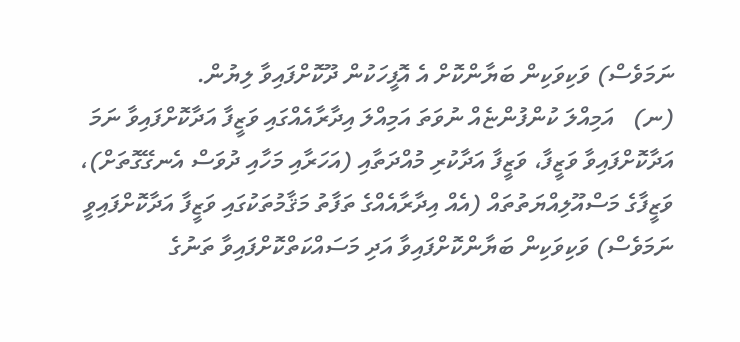ނަމަވެސް) ވަކިވަކިން ބަޔާންކޮށް އެ އޮފީހަކުން ދޫކޮށްފައިވާ ލިޔުން.
(ނ)   އަމިއްލަ ކުންފުންޏެއް ނުވަތަ އަމިއްލަ އިދާރާއެއްގައި ވަޒީފާ އަދާކޮށްފައިވާ ނަމަ އަދާކޮށްފައިވާ ވަޒީފާ، ވަޒީފާ އަދާކުރި މުއްދަތާއި (އަހަރާއި މަހާއި ދުވަސް އެނގޭގޮތަށް)، ވަޒީފާގެ މަސްއޫލިއްޔަތުތައް (އެއް އިދާރާއެއްގެ ތަފާތު މަޤާމުތަކުގައި ވަޒީފާ އަދާކޮށްފައިވީ ނަމަވެސް) ވަކިވަކިން ބަޔާންކޮށްފައިވާ އަދި މަސައްކަތްކޮށްފައިވާ ތަނުގެ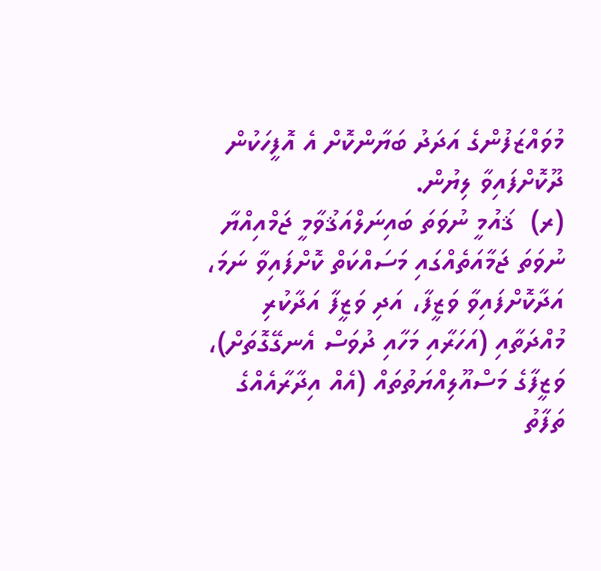މުވައްޒަފުންގެ އަދަދު ބަޔާންކޮށް އެ އޮފީހަކުން ދޫކޮށްފައިވާ ލިޔުން.
(ރ)  ޤައުމީ ނުވަތަ ބައިނަލްއަޤުވާމީ ޖަމްއިއްޔާ ނުވަތަ ޖަމާއަތެއްގައި މަސައްކަތް ކޮށްފައިވާ ނަމަ، އަދާކޮށްފައިވާ ވަޒީފާ، އަދި ވަޒީފާ އަދާކުރި މުއްދަތާއި (އަހަރާއި މަހާއި ދުވަސް އެނގޭގޮތަށް)، ވަޒީފާގެ މަސްއޫލިއްޔަތުތައް (އެއް އިދާރާއެއްގެ ތަފާތު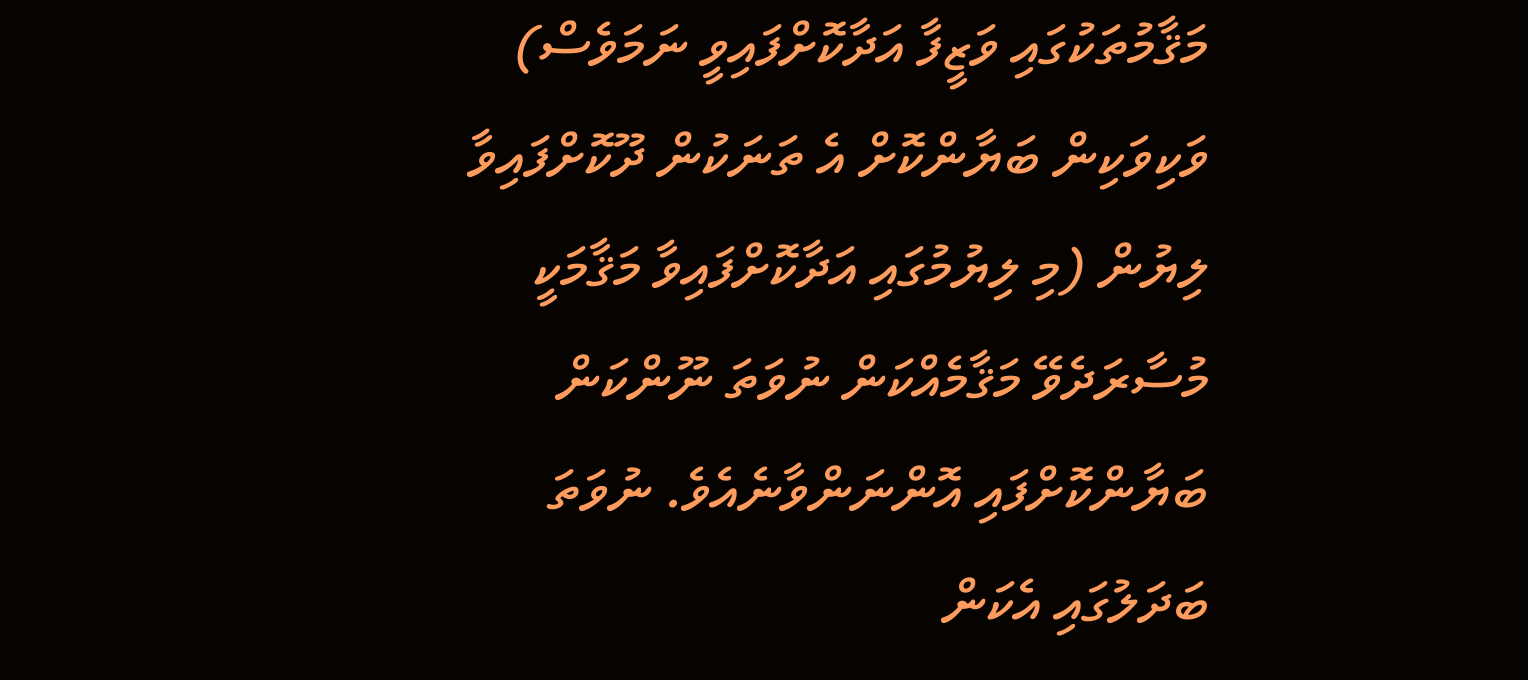މަޤާމުތަކުގައި ވަޒީފާ އަދާކޮށްފައިވީ ނަމަވެސް) ވަކިވަކިން ބަޔާންކޮށް އެ ތަނަކުން ދޫކޮށްފައިވާ ލިޔުން (މި ލިޔުމުގައި އަދާކޮށްފައިވާ މަޤާމަކީ މުސާރަދެވޭ މަޤާމެއްކަން ނުވަތަ ނޫންކަން ބަޔާންކޮށްފައި އޮންނަންވާނެއެވެ. ނުވަތަ ބަދަލުގައި އެކަން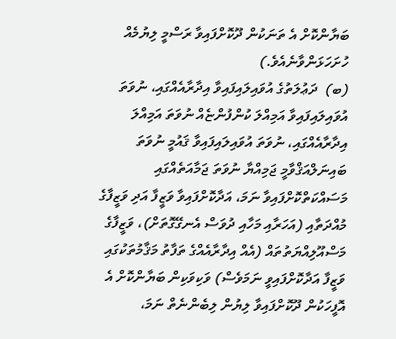ބަޔާންކޮށް އެ ތަނަކުން ދޫކޮށްފައިވާ ރަސްމީ ލިޔުމެއް ހުށަހަޅަންވާނެއެވެ.)
(ބ)  ދަޢުލަތުގެ އުވައިލައިފައިވާ އިދާރާއެއްގައި، ނުވަތަ އުވައިލައިފައިވާ އަމިއްލަ ކުންފުންޏެއް ނުވަތަ އަމިއްލަ އިދާރާއެއްގައި، ނުވަތަ އުވައިލައިފައިވާ ޤައުމީ ނުވަތަ ބައިނަލްއަޤްވާމީ ޖަމިއްޔާ ނުވަތަ ޖަމާއަތެއްގައި މަސައްކަތްކޮށްފައިވާ ނަމަ، އަދާކޮށްފައިވާ ވަޒީފާ އަދި ވަޒީފާގެ މުއްދަތާއި (އަހަރާއި މަހާއި ދުވަސް އެނގޭގޮތަށް)، ވަޒީފާގެ މަސްއޫލިއްޔަތުތައް (އެއް އިދާރާއެއްގެ ތަފާތު މަޤާމުތަކުގައި ވަޒީފާ އަދާކޮށްފައިވީ ނަމަވެސް) ވަކިވަކިން ބަޔާންކޮށް އެ އޮފީހަކުން ދޫކޮށްފައިވާ ލިޔުން ލިބެންނެތް ނަމަ،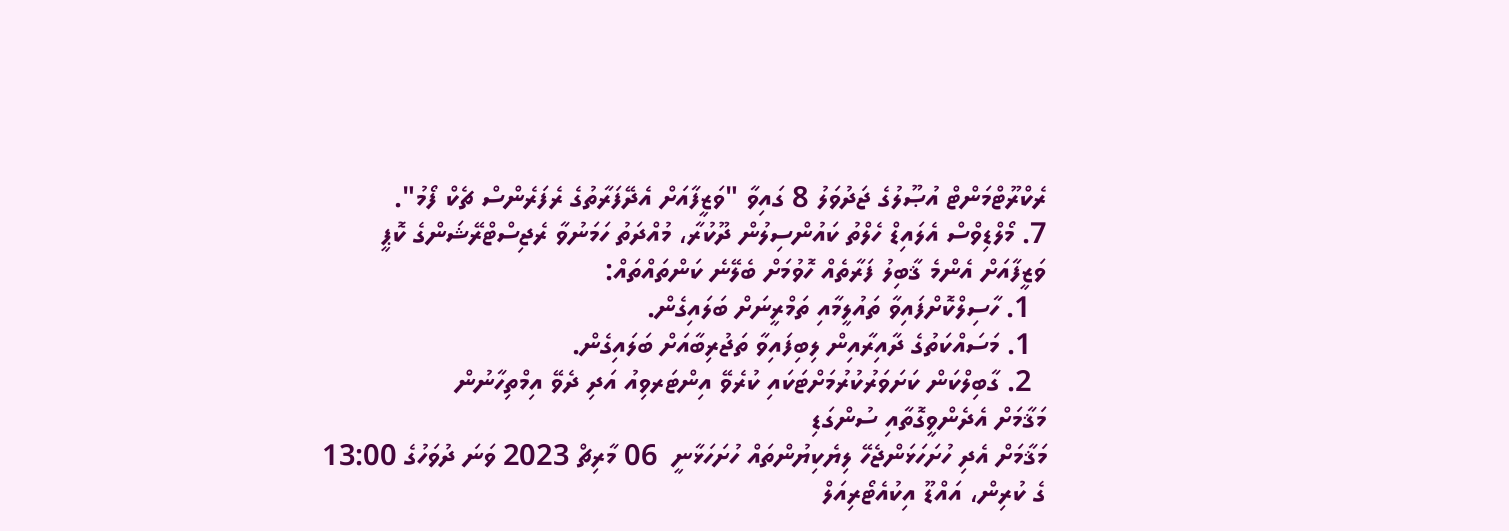ރެކްރޫޓްމަންޓް އުޞޫލުގެ ޖަދުވަލު 8 ގައިވާ "ވަޒީފާއަށް އެދޭފަރާތުގެ ރެފަރެންސް ޗެކް ފޯމު".
7. މޯލްޑިވްސް އެލައިޑް ހެލްތު ކައުންސިލުން ދޫކުރާ، މުއްދަތު ހަމަނުވާ ރެޖިސްޓްރޭޝަންގެ ކޮޕީ
ވަޒީފާއަށް އެންމެ ޤާބިލު ފަރާތެއް ހޮވުމަށް ބެލޭނެ ކަންތައްތައް:
  1. ހާސިލްކޮށްފައިވާ ތައުލީމާއި ތަމްރީނަށް ބަލައިގެން.
  1. މަސައްކަތުގެ ދާއިރާއިން ލިބިފައިވާ ތަޖުރިބާއަށް ބަލައިގެން.
  2. ގާބިލްކަން ކަށަވަރުކުރުމަށްޓަކައި ކުރެވޭ އިންޓަރވިއު އަދި ދެވޭ އިމްތިހާނުން
މަޤާމަށް އެދެންވީގޮތާއި ސުންގަޑި
މަޤާމަށް އެދި ހުށަހަޅަންޖެހޭ ލިޔެކިޔުންތައް ހުށަހަޅާނީ  06 މާރިޗް 2023 ވަނަ ދުވަހުގެ 13:00 ގެ ކުރިން، އައްޑޫ އިކުއެޓޯރިއަލް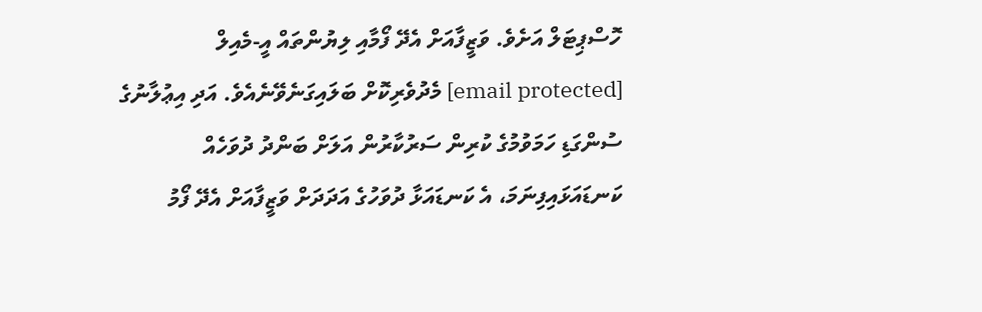ހޮސްޕިޓަލް އަށެވެ. ވަޒީފާއަށް އެދޭ ފޯމާއި ލިޔުންތައް އީ-މެއިލް
[email protected] މެދުވެރިކޮށް ބަލައިގަނެވޭނެއެވެ. އަދި އިޢުލާނުގެ ސުންގަޑި ހަމަވުމުގެ ކުރިން ސަރުކާރުން އަލަށް ބަންދު ދުވަހެއް ކަނޑައަޅައިފިނަމަ، އެ ކަނޑައަޅާ ދުވަހުގެ އަދަދަށް ވަޒީފާއަށް އެދޭ ފޯމު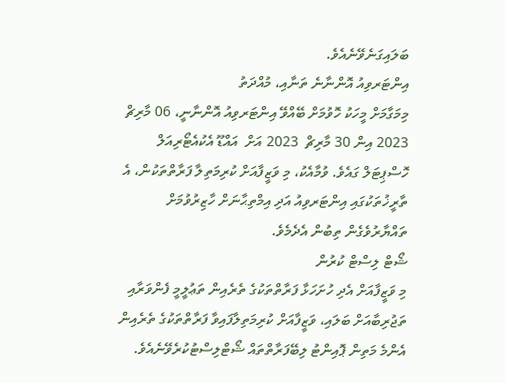ބަލައިގަނެވޭނެއެވެ.
އިންޓަރވިއު އޮންނާނެ ތަނާއި، މުއްދަތު
މިމަގާމަށް މީހަކު ހޮވުމަށް ބޭއްވޭ އިންޓަރވިއު އޮންނާނީ، 06 މާރިޗް 2023 އިން 30 މާރިޗް  2023 އަށް  އައްޑޫ އެކުއެޓޯރިއަލް ހޮސްޕިޓަލް ގައެވެ. ވުމާއެކު، މި ވަޒީފާއަށް ކުރިމަތިލާ ފަރާތްތަކުން، އެ ތާރީޚުތަކުގައި އިންޓަރވިއު އަދި އިމްތިޙާނަށް ހާޒިރުވުމަށް ތައްޔާރުވެގެން ތިބުން އެދެމެވެ.
ޝޯޓް ލިސްޓް ކުރުން
މި ވަޒީފާއަށް އެދި ހުށަހަޅާ ފަރާތްތަކުގެ ތެރެއިން ތަޢުލީމީ ފެންވަރާއި ތަޖުރިބާއަށް ބަލައި، ވަޒީފާއަށް ކުރިމަތިލާފައިވާ ފަރާތްތަކުގެ ތެރެއިން އެންމެ މަތިން ޕޮއިންޓު ލިބޭފަރާތްތައް ޝޯޓްލިސްޓުކުރެވޭނެއެވެ.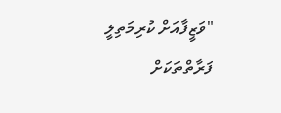"ވަޒީފާއަށް ކުރިމަތިލީ ފަރާތްތަކަށް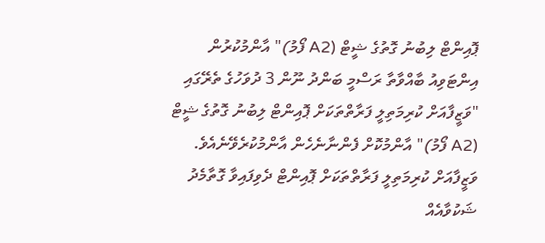ޕޮއިންޓް ލިބުނު ގޮތުގެ ޝީޓް (A2 ފޯމު)" އާންމުކުރުން
އިންޓަވިއު ބާއްވާތާ ރަސްމީ ބަންދު ނޫން 3 ދުވަހުގެ ތެރޭގައި "ވަޒީފާއަށް ކުރިމަތިލީ ފަރާތްތަކަށް ޕޮއިންޓް ލިބުނު ގޮތުގެ ޝީޓް (A2 ފޯމު)" އާންމުކޮށް ފެންނާނެހެން އާންމުކުރެވޭނެއެވެ. ވަޒީފާއަށް ކުރިމަތިލީ ފަރާތްތަކަށް ޕޮއިންޓް ދެވިފައިވާ ގޮތާމެދު ޝަކުވާއެއް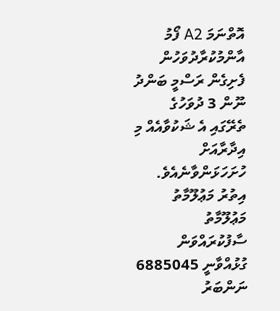އޮތްނަމަ A2 ފޯމު އާންމުކުރާދުވަހުން ފެށިގެން ރަސްމީ ބަންދު ނޫން 3 ދުވަހުގެ ތެރޭގައި އެ ޝަކުވާއެއް މި އިދާރާއަށް ހުށަހަޅަންވާނެއެވެ.
އިތުރު މަޢުލޫމާތު
މަޢުލޫމާތު ސާފުކުރައްވަން ގުޅުއްވާނީ 6885045 ނަންބަރު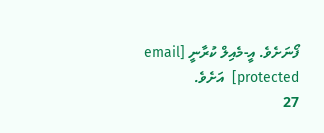ފޯނަށެވެ. އީ-މެއިލް ކުރާނީ [email protected]  އަށެވެ.
27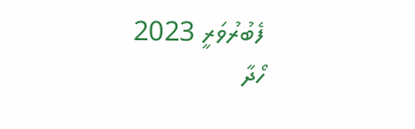ފެބުރުވަރީ 2023
ހޯދާ